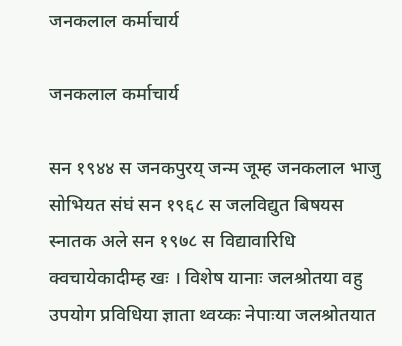जनकलाल कर्माचार्य

जनकलाल कर्माचार्य

सन १९४४ स जनकपुरय् जन्म जूम्ह जनकलाल भाजु सोभियत संघं सन १९६८ स जलविद्युत बिषयस स्नातक अले सन १९७८ स विद्यावारिधि क्वचायेकादीम्ह खः । विशेष यानाः जलश्रोतया वहु उपयोग प्रविधिया ज्ञाता थ्वय्कः नेपाःया जलश्रोतयात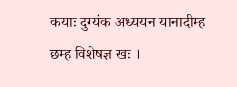कयाः दुग्यंक अध्ययन यानादीम्ह छम्ह विशेषज्ञ खः ।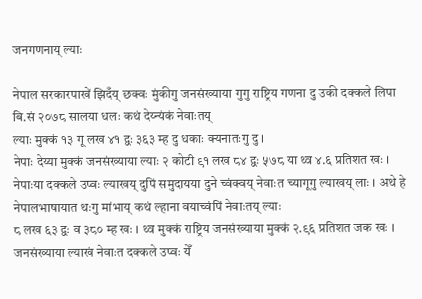जनगणनाय् ल्याः

नेपाल सरकारपाखें झिदँय् छक्वः मुंकीगु जनसंख्याया गुगु राष्ट्रिय गणना दु उकी दक्कले लिपा बि.सं २०७८ सालया धलः कथं देय्न्यंकं नेवाःतय्
ल्याः मुक्कं १३ गू लख ४१ द्वः ३६३ म्ह दु धकाः क्यनातःगु दु ।
नेपाः देय्या मुक्कं जनसंख्याया ल्याः २ कोटी ९१ लख ८४ द्वः ५७८ या थ्व ४.६ प्रतिशत खः । नेपाःया दक्कले उप्वः ल्याखय् दुपिं समुदायया दुने च्वंक्वय् नेवाःत च्यागूगु ल्याखय् लाः । अथे हे नेपालभाषायात थःगु मांभाय् कथं ल्हाना वयाच्वंपिं नेवाःतय् ल्याः
८ लख ६३ द्वः व ३८० म्ह खः । थ्व मुक्कं राष्ट्रिय जनसंख्याया मुक्कं २.९६ प्रतिशत जक खः ।
जनसंख्याया ल्याखं नेवाःत दक्कले उप्वः येँ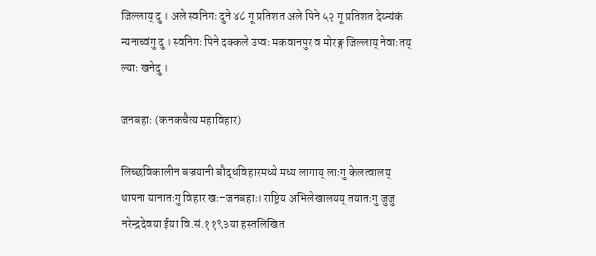जिल्लाय् दु । अले स्वनिगः दुने ४८ गू प्रतिशत अले पिने ५२ गू प्रतिशत देय्न्यंकं न्यनाच्वंगु दु । स्वनिगः पिने दक्कले उप्वः मकवानपुर व मोरङ्ग जिल्लाय् नेवाःतय् ल्याः खनेदु ।

जनबहाः (कनकचैत्य महाविहार)

लिच्छविकालीन बज्रयानी बौद्धविहारमध्ये मध्य लागाय्‌ लाःगु केलत्वालय्‌ थापना यानातःगु विहार खः–जनबहाः। राष्ट्रिय अभिलेखालयय्‌ तयातःगु जुजु नरेन्द्रदेवया ईया वि.सं.११९३या हस्तलिखित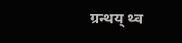ग्रन्थय्‌ थ्व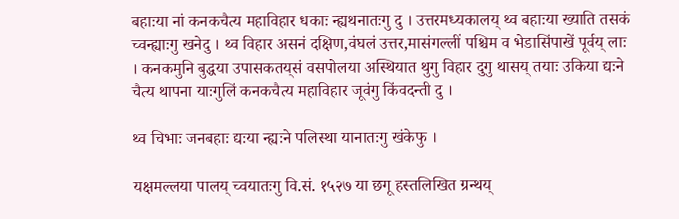बहाःया नां कनकचैत्य महाविहार धकाः न्ह्यथनातःगु दु । उत्तरमध्यकालय्‌ थ्व बहाःया ख्याति तसकं च्वन्ह्याःगु खनेदु । थ्व विहार असनं दक्षिण,वंघलं उत्तर,मासंगल्लीं पश्चिम व भेडासिंपाखें पूर्वय्‌ लाः । कनकमुनि बुद्धया उपासकतय्‌सं वसपोलया अस्थियात थुगु विहार दुगु थासय्‌ तयाः उकिया द्यःने चैत्य थापना याःगुलिं कनकचैत्य महाविहार जूवंगु किंवदन्ती दु ।

थ्व चिभाः जनबहाः द्यःया न्ह्यःने पलिस्था यानातःगु खंकेफु ।

यक्षमल्लया पालय्‌ च्वयातःगु वि.सं. १५२७ या छगू हस्तलिखित ग्रन्थय्‌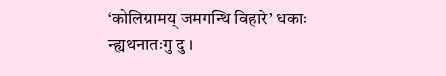‘कोलिग्रामय्‌ जमगन्थि विहारे’ धकाः न्ह्यथनातःगु दु ।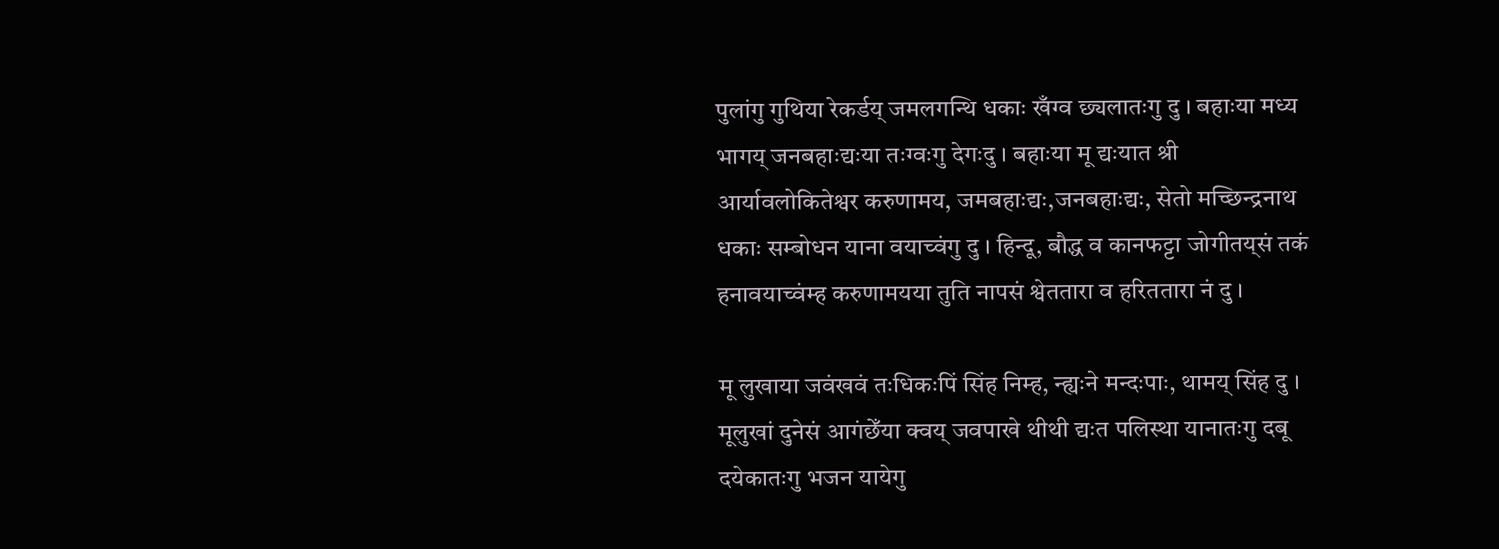पुलांगु गुथिया रेकर्डय्‌ जमलगन्थि धकाः खँग्व छ्यलातःगु दु । बहाःया मध्य भागय्‌ जनबहाःद्यःया तःग्वःगु देगःदु । बहाःया मू द्यःयात श्री आर्यावलोकितेश्वर करुणामय, जमबहाःद्यः,जनबहाःद्यः, सेतो मच्छिन्द्रनाथ धकाः सम्बोधन याना वयाच्वंगु दु । हिन्दू, बौद्ध व कानफट्टा जोगीतय्‌सं तकं हनावयाच्वंम्ह करुणामयया तुति नापसं श्वेततारा व हरिततारा नं दु ।

मू लुखाया जवंखवं तःधिकःपिं सिंह निम्ह, न्ह्यःने मन्दःपाः, थामय्‌ सिंह दु । मूलुखां दुनेसं आगंछेँया क्वय्‌ जवपाखे थीथी द्यःत पलिस्था यानातःगु दबू दयेकातःगु भजन यायेगु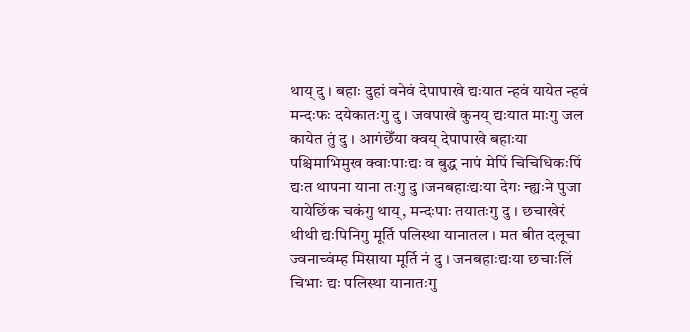थाय्‌ दु । बहाः दुहां वनेवं देपापाखे द्यःयात न्हवं यायेत न्हवं मन्दःफः दयेकातःगु दु । जवपाखे कुनय्‌ द्यःयात माःगु जल कायेत तुं दु । आगंछेँया क्वय्‌ देपापाखे बहाःया पश्चिमाभिमुख क्वाःपाःद्यः व बुद्ध नापं मेपिं चिचिधिकःपिं द्यःत थापना याना तःगु दु ।जनबहाःद्यःया देगः न्ह्यःने पुजा यायेछिंक चकंगु थाय्‌, मन्दःपाः तयातःगु दु । छचाखेरं थीथी द्यःपिनिगु मूर्ति पलिस्था यानातल । मत बीत दलूचा ज्वनाच्वंम्ह मिसाया मूर्ति नं दु । जनबहाःद्यःया छचाःलिं चिभाः द्यः पलिस्था यानातःगु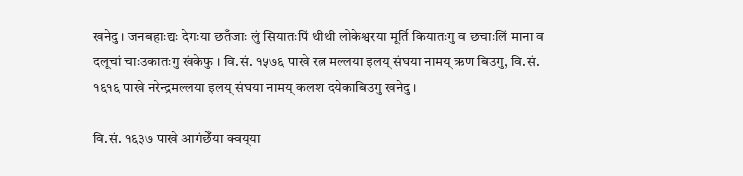खनेदु । जनबहाःद्यः देगःया छतँजाः लुं सियातःपिं थीथी लोकेश्वरया मूर्ति कियातःगु व छचाःलिं माना व दलूचां चाःउकातःगु खंकेफु । वि.सं. १५७६ पाखे रत्न मल्लया इलय्‌ संघया नामय्‌ ऋण बिउगु, वि.सं. १६१६ पाखे नरेन्द्रमल्लया इलय्‌ संघया नामय्‌ कलश दयेकाबिउगु खनेदु ।

वि.सं. १६३७ पाखे आगंछेँया क्वय्‌या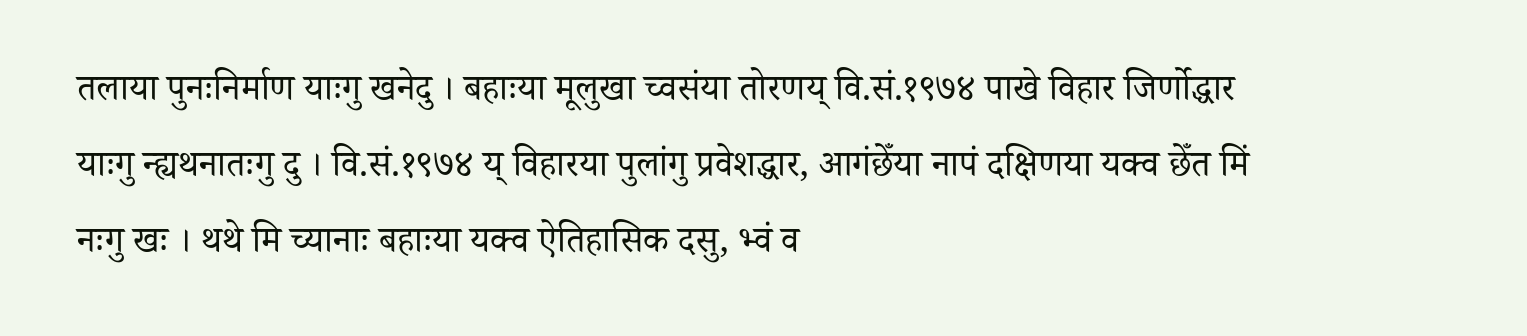तलाया पुनःनिर्माण याःगु खनेदु । बहाःया मूलुखा च्वसंया तोरणय्‌ वि.सं.१९७४ पाखे विहार जिर्णोद्धार याःगु न्ह्यथनातःगु दु । वि.सं.१९७४ य्‌ विहारया पुलांगु प्रवेशद्धार, आगंछेँया नापं दक्षिणया यक्व छेँत मिं नःगु खः । थथे मि च्यानाः बहाःया यक्व ऐतिहासिक दसु, भ्वं व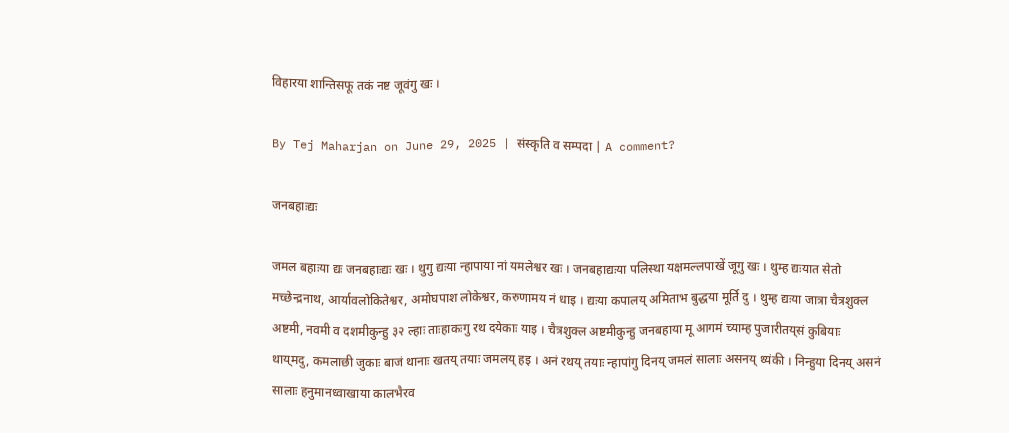विहारया शान्तिसफू तकं नष्ट जूवंगु खः ।

By Tej Maharjan on June 29, 2025 | संस्कृति व सम्पदा | A comment?

जनबहाःद्यः

जमल बहाःया द्यः जनबहाःद्यः खः । थुगु द्यःया न्हापाया नां यमलेश्वर खः । जनबहाद्यःया पलिस्था यक्षमल्लपाखें जूगु खः । थुम्ह द्यःयात सेतो मच्छेन्द्रनाथ, आर्यावलोकितेश्वर, अमोघपाश लोकेश्वर, करुणामय नं धाइ । द्यःया कपालय्‌ अमिताभ बुद्धया मूर्ति दु । थुम्ह द्यःया जात्रा चैत्रशुक्ल अष्टमी, नवमी व दशमीकुन्हु ३२ ल्हाः ताःहाकःगु रथ दयेकाः याइ । चैत्रशुक्ल अष्टमीकुन्हु जनबहाया मू आगमं च्याम्ह पुजारीतय्‌सं कुबियाः थाय्‌मदु, कमलाछी जुकाः बाजं थानाः खतय्‌ तयाः जमलय्‌ हइ । अनं रथय्‌ तयाः न्हापांगु दिनय्‌ जमलं सालाः असनय्‌ थ्यंकी । निन्हुया दिनय्‌ असनं सालाः हनुमानध्वाखाया कालभैरव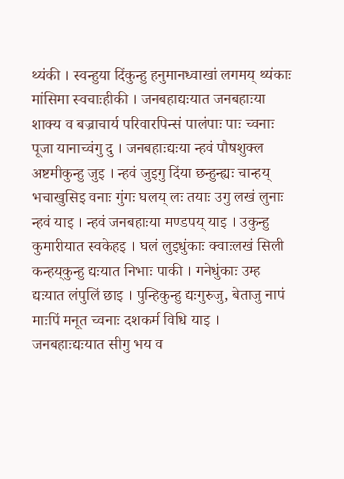थ्यंकी । स्वन्हुया दिंकुन्हु हनुमानध्वाखां लगमय्‌ थ्यंकाः मांसिमा स्वचाःहीकी । जनबहाद्यःयात जनबहाःया शाक्य व बज्राचार्य परिवारपिन्सं पालंपाः पाः च्वनाः पूजा यानाच्वंगु दु । जनबहाःद्यःया न्हवं पौषशुक्ल अष्टमीकुन्हु जुइ । न्हवं जुइगु दिंया छन्हुन्ह्यः चान्हय्‌ भचाखुसिइ वनाः गुंगः घलय्‌ लः तयाः उगु लखं लुनाः न्हवं याइ । न्हवं जनबहाःया मण्डपय्‌ याइ । उकुन्हु कुमारीयात स्वकेहइ । घलं लुइधुंकाः क्वाःलखं सिली कन्हय्‌कुन्हु द्यःयात निभाः पाकी । गनेधुंकाः उम्ह द्यःयात लंपुलिं छाइ । पुन्हिकुन्हु द्यःगुरुजु, बेताजु नापं माःपिं मनूत च्वनाः दशकर्म विधि याइ । जनबहाःद्यःयात सीगु भय व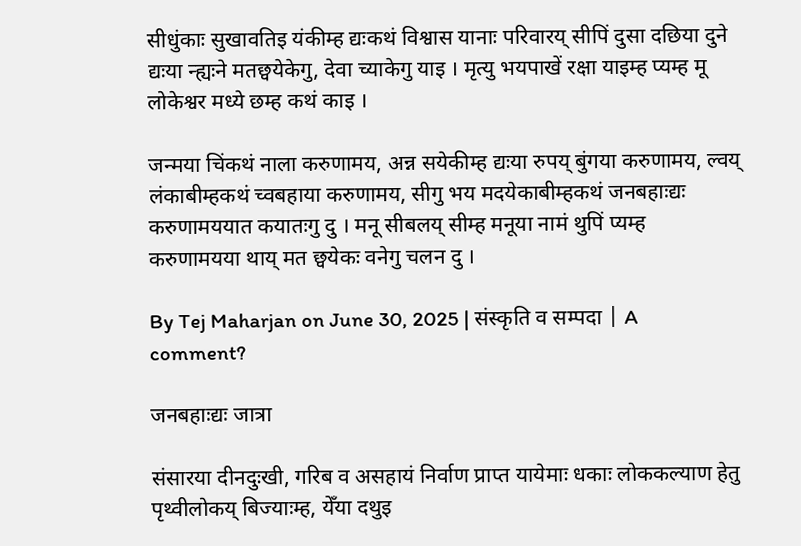सीधुंकाः सुखावतिइ यंकीम्ह द्यःकथं विश्वास यानाः परिवारय्‌ सीपिं दुसा दछिया दुने द्यःया न्ह्यःने मतछ्वयेकेगु, देवा च्याकेगु याइ । मृत्यु भयपाखें रक्षा याइम्ह प्यम्ह मू लोकेश्वर मध्ये छम्ह कथं काइ ।

जन्मया चिंकथं नाला करुणामय, अन्न सयेकीम्ह द्यःया रुपय्‌ बुंगया करुणामय, ल्वय्‌ लंकाबीम्हकथं च्वबहाया करुणामय, सीगु भय मदयेकाबीम्हकथं जनबहाःद्यः करुणामययात कयातःगु दु । मनू सीबलय्‌ सीम्ह मनूया नामं थुपिं प्यम्ह करुणामयया थाय्‌ मत छ्वयेकः वनेगु चलन दु ।

By Tej Maharjan on June 30, 2025 | संस्कृति व सम्पदा | A comment?

जनबहाःद्यः जात्रा

संसारया दीनदुःखी, गरिब व असहायं निर्वाण प्राप्त यायेमाः धकाः लोककल्याण हेतु पृथ्वीलोकय् बिज्याःम्ह, येँया दथुइ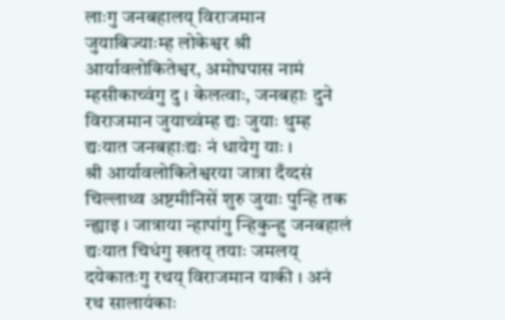लाःगु जनबहालय् विराजमान जुयाबिज्याःम्ह लोकेश्वर श्री आर्यावलोकितेश्वर, अमोघपास नामं म्हसीकाच्वंगु दु । केलत्वाः, जनबहाः दुने विराजमान जुयाच्वंम्ह द्यः जुयाः थुम्ह द्यःयात जनबहाःद्यः नं धायेगु याः ।
श्री आर्यावलोकितेश्वरया जात्रा दँय्दसं चिल्लाथ्व अष्टमीनिसें शुरु जुयाः पुन्हि तक न्ह्याइ । जात्राया न्हापांगु न्हिकुन्हु जनबहालं द्यःयात चिधंगु खतय् तयाः जमलय् दयेकातःगु रथय् विराजमान याकी । अनं रथ सालायंकाः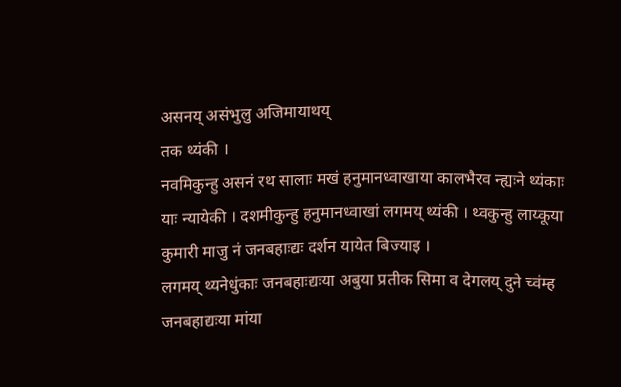असनय् असंभुलु अजिमायाथय्
तक थ्यंकी ।
नवमिकुन्हु असनं रथ सालाः मखं हनुमानध्वाखाया कालभैरव न्ह्यःने थ्यंकाः याः न्यायेकी । दशमीकुन्हु हनुमानध्वाखां लगमय् थ्यंकी । थ्वकुन्हु लाय्कूया कुमारी माजु नं जनबहाःद्यः दर्शन यायेत बिज्याइ ।
लगमय् थ्यनेधुंकाः जनबहाःद्यःया अबुया प्रतीक सिमा व देगलय् दुने च्वंम्ह जनबहाद्यःया मांया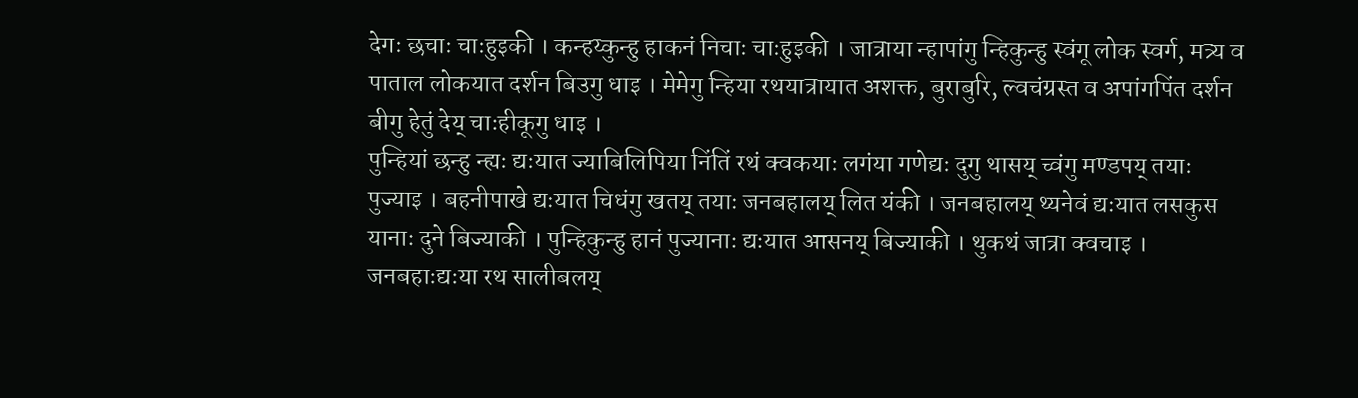देगः छचाः चाःहुइकी । कन्हय्कुन्हु हाकनं निचाः चाःहुइकी । जात्राया न्हापांगु न्हिकुन्हु स्वंगू लोक स्वर्ग, मत्र्य व पाताल लोकयात दर्शन बिउगु धाइ । मेमेगु न्हिया रथयात्रायात अशक्त, बुराबुरि, ल्वचंग्रस्त व अपांगपिंत दर्शन बीगु हेतुं देय् चाःहीकूगु धाइ ।
पुन्हियां छन्हु न्ह्यः द्यःयात ज्याबिलिपिया निंतिं रथं क्वकयाः लगंया गणेद्यः दुगु थासय् च्वंगु मण्डपय् तयाः पुज्याइ । बहनीपाखे द्यःयात चिधंगु खतय् तयाः जनबहालय् लित यंकी । जनबहालय् थ्यनेवं द्यःयात लसकुस यानाः दुने बिज्याकी । पुन्हिकुन्हु हानं पुज्यानाः द्यःयात आसनय् बिज्याकी । थुकथं जात्रा क्वचाइ । जनबहाःद्यःया रथ सालीबलय्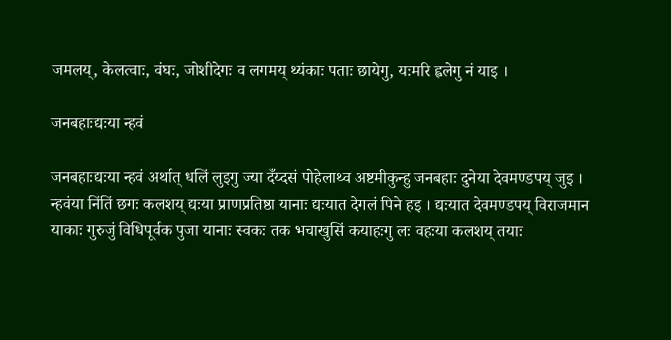जमलय्, केलत्वाः, वंघः, जोशीदेगः व लगमय् थ्यंकाः पताः छायेगु, यःमरि ह्वलेगु नं याइ ।

जनबहाःद्यःया न्हवं

जनबहाःद्यःया न्हवं अर्थात् धलिं लुइगु ज्या दँय्दसं पोहेलाथ्व अष्टमीकुन्हु जनबहाः दुनेया देवमण्डपय् जुइ । न्हवंया निंतिं छगः कलशय् द्यःया प्राणप्रतिष्ठा यानाः द्यःयात देगलं पिने हइ । द्यःयात देवमण्डपय् विराजमान याकाः गुरुजुं विधिपूर्वक पुजा यानाः स्वकः तक भचाखुसिं कयाहःगु लः वहःया कलशय् तयाः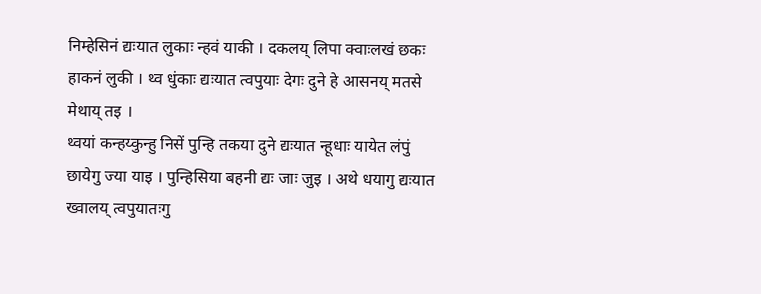निम्हेसिनं द्यःयात लुकाः न्हवं याकी । दकलय् लिपा क्वाःलखं छकः हाकनं लुकी । थ्व धुंकाः द्यःयात त्वपुयाः देगः दुने हे आसनय् मतसे मेथाय् तइ ।
थ्वयां कन्हय्कुन्हु निसें पुन्हि तकया दुने द्यःयात न्हूधाः यायेत लंपुं छायेगु ज्या याइ । पुन्हिसिया बहनी द्यः जाः जुइ । अथे धयागु द्यःयात ख्वालय् त्वपुयातःगु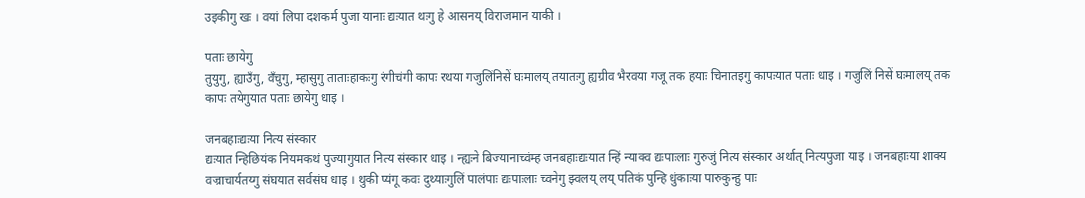उइकीगु खः । वयां लिपा दशकर्म पुजा यानाः द्यःयात थःगु हे आसनय् विराजमान याकी ।

पताः छायेगु
तुयुगु, ह्याउँगु, वँचुगु, म्हासुगु ताताःहाकःगु रंगीचंगी कापः रथया गजुलिंनिसें घःमालय् तयातःगु ह्यग्रीव भैरवया गजू तक हयाः चिनातइगु कापःयात पताः धाइ । गजुलिं निसें घःमालय् तक कापः तयेगुयात पताः छायेगु धाइ ।

जनबहाःद्यःया नित्य संस्कार
द्यःयात न्हिछियंक नियमकथं पुज्यागुयात नित्य संस्कार धाइ । न्ह्यःने बिज्यानाच्वंम्ह जनबहाःद्यःयात न्हिं न्याक्व द्यःपाःलाः गुरुजुं नित्य संस्कार अर्थात् नित्यपुजा याइ । जनबहाःया शाक्य वज्राचार्यतय्गु संघयात सर्वसंघ धाइ । थुकी प्यंगू कवः दुथ्याःगुलिं पालंपाः द्यःपाःलाः च्वनेगु झ्वलय् लय् पतिकं पुन्हि धुंकाःया पारुकुन्हु पाः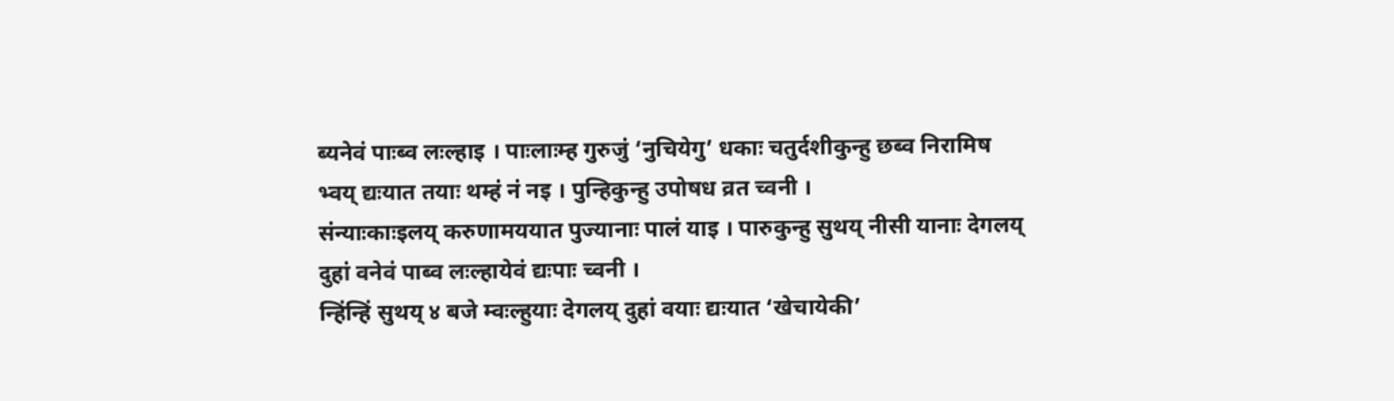ब्यनेवं पाःब्व लःल्हाइ । पाःलाःम्ह गुरुजुं ‘नुचियेगु’ धकाः चतुर्दशीकुन्हु छब्व निरामिष भ्वय् द्यःयात तयाः थम्हं नं नइ । पुन्हिकुन्हु उपोषध व्रत च्वनी ।
संन्याःकाःइलय् करुणामययात पुज्यानाः पालं याइ । पारुकुन्हु सुथय् नीसी यानाः देगलय् दुहां वनेवं पाब्व लःल्हायेवं द्यःपाः च्वनी ।
न्हिंन्हिं सुथय् ४ बजे म्वःल्हुयाः देगलय् दुहां वयाः द्यःयात ‘खेचायेकी’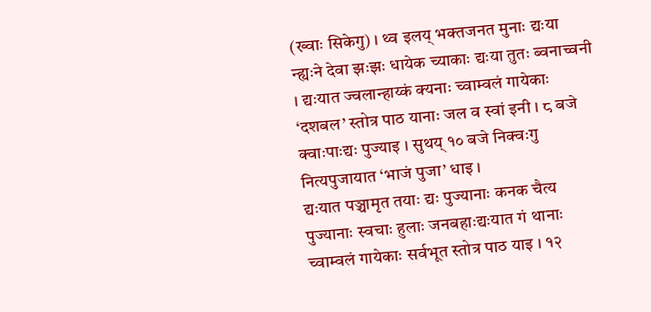(ख्वाः सिकेगु) । थ्व इलय् भक्तजनत मुनाः द्यःया न्ह्यःने देवा झःझः धायेक च्याकाः द्यःया तुतः ब्वनाच्वनी । द्यःयात ज्वलान्हाय्कं क्यनाः च्वाम्वलं गायेकाः ‘दशबल’ स्तोत्र पाठ यानाः जल व स्वां इनी । ८ बजे क्वाःपाःद्यः पुज्याइ । सुथय् १० बजे निक्वःगु नित्यपुजायात ‘भाजं पुजा’ धाइ ।
द्यःयात पञ्चामृत तयाः द्यः पुज्यानाः कनक चैत्य पुज्यानाः स्वचाः हुलाः जनबहाःद्यःयात गं थानाः च्वाम्वलं गायेकाः सर्वभूत स्तोत्र पाठ याइ । १२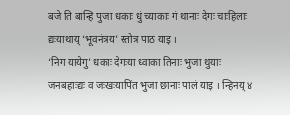बजे ति बान्हि पुजा धकाः धुं च्याकाः गं थानाः देगः चाःहिलाः द्यःयाथाय् ‘भूवनंत्रय’ स्तोत्र पाठ याइ ।
‘निग यायेगु’ धकाः देगःया ध्वाका तिनाः भुजा थुयाः जनबहाःद्यः व जःखःयापिंत भुजा छानाः पालं याइ । न्हिनय् ४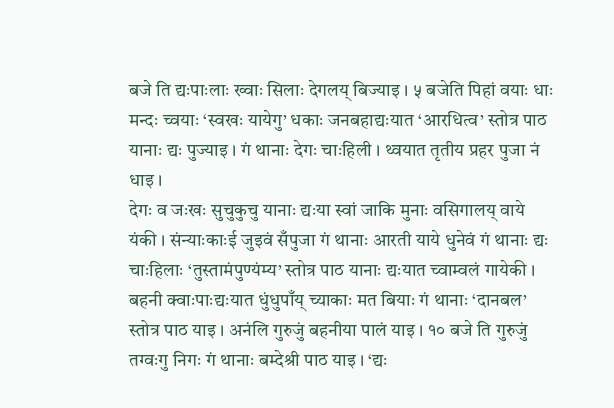बजे ति द्यःपाःलाः ख्वाः सिलाः देगलय् बिज्याइ । ५ बजेति पिहां वयाः धाः मन्दः च्वयाः ‘स्वखः यायेगु’ धकाः जनबहाद्यःयात ‘आरधित्व’ स्तोत्र पाठ यानाः द्यः पुज्याइ । गं थानाः देगः चाःहिली । थ्वयात तृतीय प्रहर पुजा नं धाइ ।
देगः व जःखः सुचुकुचु यानाः द्यःया स्वां जाकि मुनाः वसिगालय् वाये यंकी । संन्याःकाःई जुइवं सँपुजा गं थानाः आरती याये धुनेवं गं थानाः द्यः चाःहिलाः ‘तुस्तामंपुण्यंम्य’ स्तोत्र पाठ यानाः द्यःयात च्वाम्वलं गायेकी । बहनी क्वाःपाःद्यःयात धुंधुपाँय् च्याकाः मत बियाः गं थानाः ‘दानबल’ स्तोत्र पाठ याइ । अनंलि गुरुजुं बहनीया पालं याइ । १० बजे ति गुरुजुं तग्वःगु निगः गं थानाः बम्देश्री पाठ याइ । ‘द्यः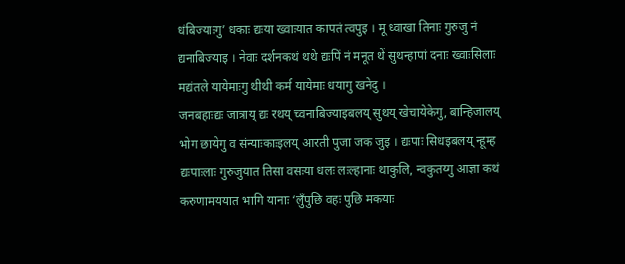धंबिज्याःगु’ धकाः द्यःया ख्वाःयात कापतं त्वपुइ । मू ध्वाखा तिनाः गुरुजु नं द्यनाबिज्याइ । नेवाः दर्शनकथं थथे द्यःपिं नं मनूत थें सुथन्हापां दनाः ख्वाःसिलाः मद्यंतले यायेमाःगु थीथी कर्म यायेमाः धयागु खनेदु ।
जनबहाःद्यः जात्राय् द्यः रथय् च्वनाबिज्याइबलय् सुथय् खेचायेकेगु, बान्हिजालय् भोग छायेगु व संन्याःकाःइलय् आरती पुजा जक जुइ । द्यःपाः सिधइबलय् न्हूम्ह द्यःपाःलाः गुरुजुयात तिसा वसःया धलः लःल्हानाः थाकुलि, न्वकुतय्गु आज्ञा कथं करुणामययात भागि यानाः ‘लुँपुछि वहः पुछि मकयाः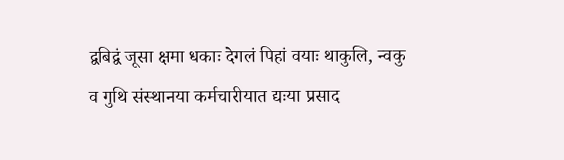द्वबिद्वं जूसा क्षमा धकाः देगलं पिहां वयाः थाकुलि, न्वकु व गुथि संस्थानया कर्मचारीयात द्यःया प्रसाद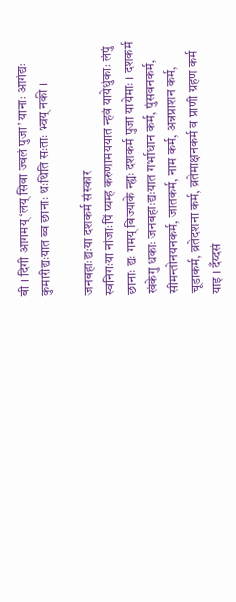बी । दिगी आगमय् ‘लय् सिवा ज्वलं पुजा’ यानाः आगंद्यः कुमारीद्यःयात ब्व छानाः थःथिति सःताः भ्वय् नकी ।

जनबहाःद्यःया दशकर्म संस्कार
स्वनिगःया नांजाःपिं प्यम्ह करुणामययात न्हवं यायेधुंकाः लंपुं छानाः द्यः गमय् बिज्याके न्ह्यः दशकर्म पुजा यायेमाः । दशकर्म खंकेगु धकाः जनबहाःद्यःयात गर्भाधान कर्म, पुंसवनकर्म, सीमन्तोनयनकर्म, जातकर्म, नाम कर्म, अन्नप्राशन कर्म, चूडाकर्म, व्रतेदशना कर्म, व्रतेमाक्षनकर्म व प्राणी ग्रहण कर्म याइ । दँय्दसं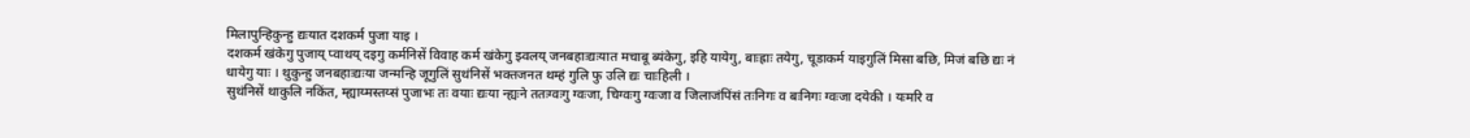मिलापुन्हिकुन्हु द्यःयात दशकर्म पुजा याइ ।
दशकर्म खंकेगु पुजाय् प्वाथय् दइगु कर्मनिसें विवाह कर्म खंकेगु झ्वलय् जनबहाःद्यःयात मचाबू ब्यंकेगु, इहि यायेगु, बाःह्राः तयेगु, चूडाकर्म याइगुलिं मिसा बछि, मिजं बछि द्यः नं धायेगु याः । थुकुन्हु जनबहाःद्यःया जन्मन्हि जूगुलिं सुथंनिसें भक्तजनत थम्हं गुलि फु उलि द्यः चाःहिली ।
सुथंनिसें थाकुलि नकिंत, म्ह्याय्मस्तय्सं पुजाभः तः वयाः द्यःया न्ह्यःने ततःग्वःगु ग्वःजा, चिग्वःगु ग्वःजा व जिलाजंपिंसं तःनिगः व बःनिगः ग्वःजा दयेकी । यःमरि व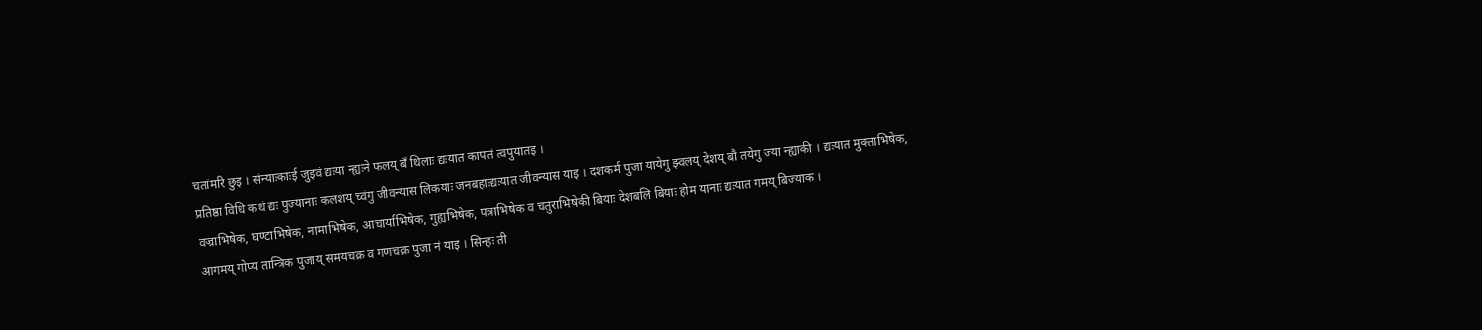चतांमरि छुइ । संन्याःकाःई जुइवं द्यःया न्ह्यःने फलय् बँ थिलाः द्यःयात कापतं त्वपुयातइ ।
प्रतिष्ठा विधि कथं द्यः पुज्यानाः कलशय् च्वंगु जीवन्यास लिकयाः जनबहाःद्यःयात जीवन्यास याइ । दशकर्म पुजा यायेगु झ्वलय् देशय् बौ तयेगु ज्या न्ह्याकी । द्यःयात मुक्ताभिषेक, वज्राभिषेक, घण्टाभिषेक, नामाभिषेक, आचार्याभिषेक, गुह्यभिषेक, पत्राभिषेक व चतुराभिषेकी बियाः देशबलि बियाः होम यानाः द्यःयात गमय् बिज्याक ।
आगमय् गोप्य तान्त्रिक पुजाय् समयचक्र व गणचक्र पुजा नं याइ । सिन्हः ती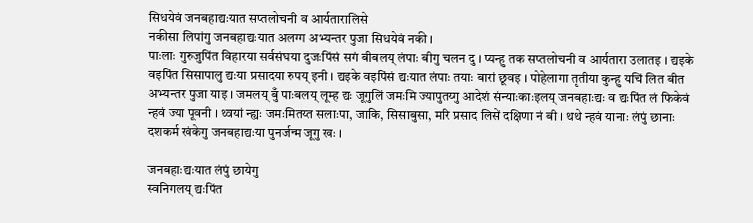सिधयेवं जनबहाद्यःयात सप्तलोचनी व आर्यतारालिसे
नकीसा लिपांगु जनबहाद्यःयात अलग्ग अभ्यन्तर पुजा सिधयेवं नकी ।
पाःलाः गुरुजुपिंत विहारया सर्वसंघया दुजःपिंसं सगं बीबलय् लंपाः बीगु चलन दु । प्यन्हु तक सप्तलोचनी व आर्यतारा उलातइ । द्यइके वइपिंत सिसापालु द्यःया प्रसादया रुपय् इनी । द्यइके वइपिंसं द्यःयात लंपाः तयाः बारां छूवइ । पोहेलागा तृतीया कुन्हु यचिं लित बीत अभ्यन्तर पुजा याइ । जमलय् बुँ पाःबलय् लूम्ह द्यः जूगुलिं जमःमि ज्यापुतय्गु आदेशं संन्याःकाःइलय् जनबहाःद्यः व द्यःपिंत लं फिकेवं न्हवं ज्या पूवनी । थ्वयां न्ह्यः जमःमितय्त सलाःपा, जाकि, सिसाबुसा, मरि प्रसाद लिसें दक्षिणा नं बी । थथे न्हवं यानाः लंपुं छानाः दशकर्म खंकेगु जनबहाद्यःया पुनर्जन्म जूगु खः ।

जनबहाःद्यःयात लंपुं छायेगु
स्वनिगलय् द्यःपिंत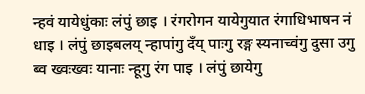न्हवं यायेधुंकाः लंपुं छाइ । रंगरोगन यायेगुयात रंगाधिभाषन नं धाइ । लंपुं छाइबलय् न्हापांगु दँय् पाःगु रङ्ग स्यनाच्वंगु दुसा उगु ब्व ख्वःख्वः यानाः न्हूगु रंग पाइ । लंपुं छायेगु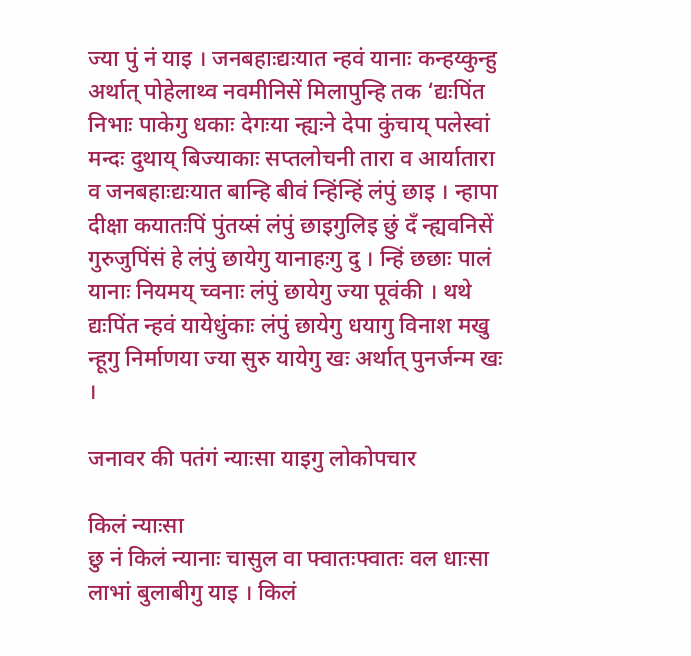ज्या पुं नं याइ । जनबहाःद्यःयात न्हवं यानाः कन्हय्कुन्हु अर्थात् पोहेलाथ्व नवमीनिसें मिलापुन्हि तक ‘द्यःपिंत निभाः पाकेगु धकाः देगःया न्ह्यःने देपा कुंचाय् पलेस्वां मन्दः दुथाय् बिज्याकाः सप्तलोचनी तारा व आर्यातारा व जनबहाःद्यःयात बान्हि बीवं न्हिंन्हिं लंपुं छाइ । न्हापा दीक्षा कयातःपिं पुंतय्सं लंपुं छाइगुलिइ छुं दँ न्ह्यवनिसें गुरुजुपिंसं हे लंपुं छायेगु यानाहःगु दु । न्हिं छछाः पालं यानाः नियमय् च्वनाः लंपुं छायेगु ज्या पूवंकी । थथे द्यःपिंत न्हवं यायेधुंकाः लंपुं छायेगु धयागु विनाश मखु न्हूगु निर्माणया ज्या सुरु यायेगु खः अर्थात् पुनर्जन्म खः ।

जनावर की पतंगं न्याःसा याइगु लोकोपचार

किलं न्याःसा
छु नं किलं न्यानाः चासुल वा फ्वातःफ्वातः वल धाःसा लाभां बुलाबीगु याइ । किलं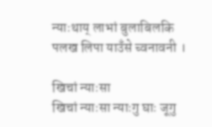न्याःथाय्‌ लाभां बुलाबिलकि पलख लिपा याउँसे च्वनावनी ।

खिचां न्याःसा
खिचां न्याःसा न्याःगु घाः जूगु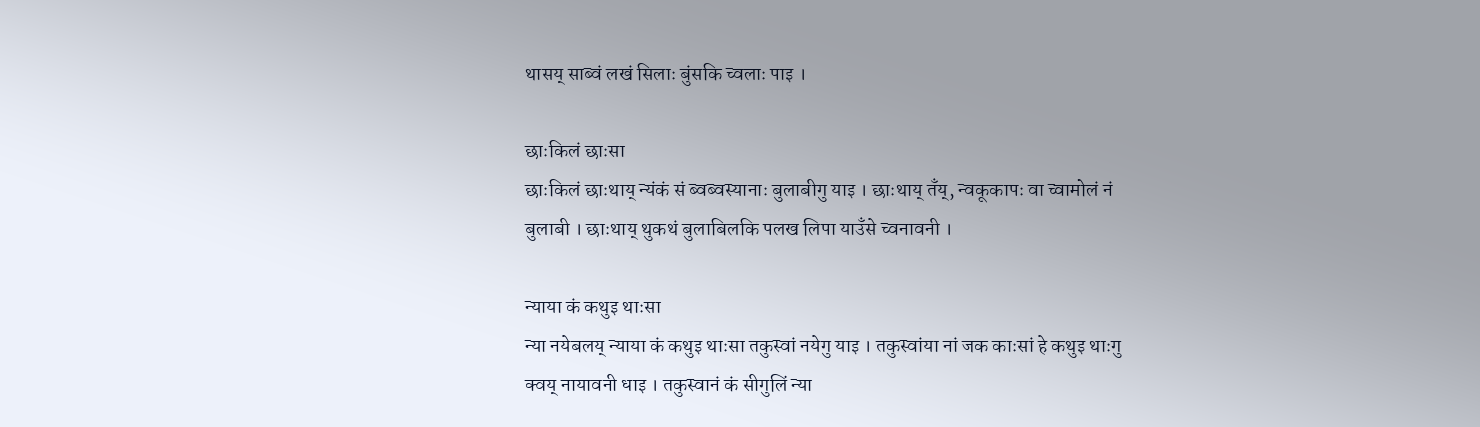थासय्‌ साब्वं लखं सिलाः बुंसकि च्वलाः पाइ ।

छाःकिलं छाःसा
छाःकिलं छाःथाय्‌ न्यंकं सं ब्वब्वस्यानाः बुलाबीगु याइ । छाःथाय्‌ तँय्‌, न्वकूकापः वा च्वामोलं नं बुलाबी । छाःथाय्‌ थुकथं बुलाबिलकि पलख लिपा याउँसे च्वनावनी ।

न्याया कं कथुइ थाःसा
न्या नयेबलय्‌ न्याया कं कथुइ थाःसा तकुस्वां नयेगु याइ । तकुस्वांया नां जक काःसां हे कथुइ थाःगु क्वय्‌ नायावनी धाइ । तकुस्वानं कं सीगुलिं न्या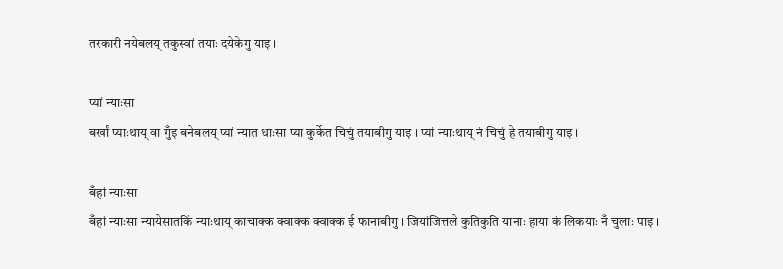तरकारी नयेबलय्‌ तकुस्वां तयाः दयेकेगु याइ ।

प्यां न्याःसा
बर्खां प्याःथाय्‌ वा गुँइ बनेबलय्‌ प्यां न्यात धाःसा प्या कुर्केत चिचुं तयाबीगु याइ । प्यां न्याःथाय्‌ नं चिचुं हे तयाबीगु याइ ।

बँहां न्याःसा
बँहां न्याःसा न्यायेसातकिं न्याःथाय्‌ काचाक्क क्वाक्क क्वाक्क ई फानाबीगु । जियांजित्तले कुतिकुति यानाः हाया कं लिकयाः नँ चुलाः पाइ ।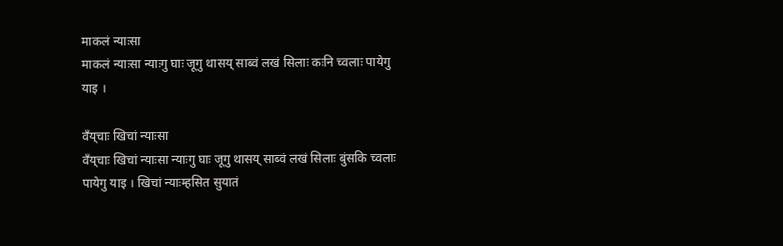माकलं न्याःसा
माकलं न्याःसा न्याःगु घाः जूगु थासय्‌ साब्वं लखं सिलाः कःनि च्वलाः पायेगु याइ ।

वँय्‌चाः खिचां न्याःसा
वँय्‌चाः खिचां न्याःसा न्याःगु घाः जूगु थासय्‌ साब्वं लखं सिलाः बुंसकि च्वलाः पायेगु याइ । खिचां न्याःम्हसित सुयातं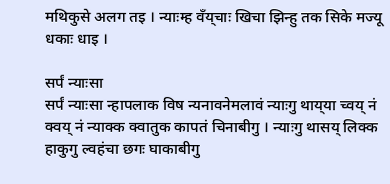मथिकुसे अलग तइ । न्याःम्ह वँय्‌चाः खिचा झिन्हु तक सिके मज्यू धकाः धाइ ।

सर्पं न्याःसा
सर्पं न्याःसा न्हापलाक विष न्यनावनेमलावं न्याःगु थाय्‌या च्वय्‌ नं क्वय्‌ नं न्याक्क क्वातुक कापतं चिनाबीगु । न्याःगु थासय्‌ लिक्क हाकुगु ल्वहंचा छगः घाकाबीगु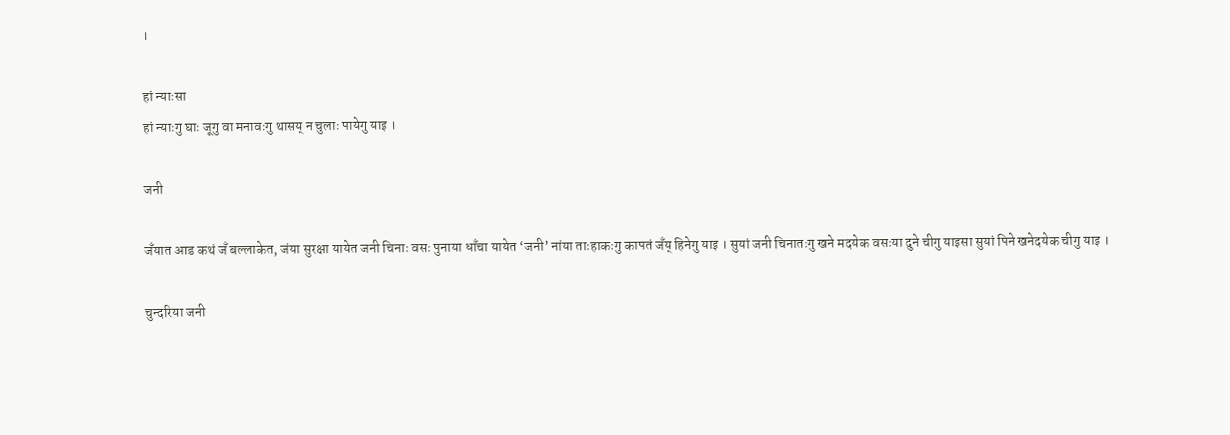।

हां न्याःसा
हां न्याःगु घाः जूगु वा मनावःगु थासय्‌ न चुलाः पायेगु याइ ।

जनी

जँयात आड कथं जँ बल्लाकेत, जंया सुरक्षा यायेत जनी चिनाः वसः पुनाया धाँचा यायेत ‘जनी’ नांया ताःहाकःगु कापतं जँय्‌ हिनेगु याइ । सुयां जनी चिनातःगु खने मदयेक वसःया दुने चीगु याइसा सुयां पिने खनेदयेक चीगु याइ ।

चुन्दरिया जनी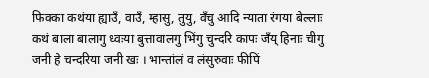फिक्का कथंया ह्याउँ, वाउँ, म्हासु, तुयु, वँचु आदि न्याता रंगया बेल्लाः कथं बाला बालागु ध्वःया बुत्तावालगु भिंगु चुन्दरि कापः जँय्‌ हिनाः चीगु जनी हे चन्दरिया जनी खः । भान्तांलं व लंसुरुवाः फीपिं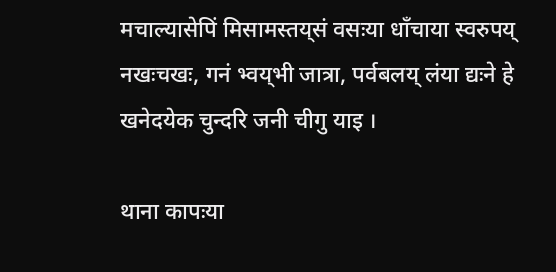मचाल्यासेपिं मिसामस्तय्‌सं वसःया धाँचाया स्वरुपय्‌ नखःचखः, गनं भ्वय्‌भी जात्रा, पर्वबलय्‌ लंया द्यःने हे खनेदयेक चुन्दरि जनी चीगु याइ ।

थाना कापःया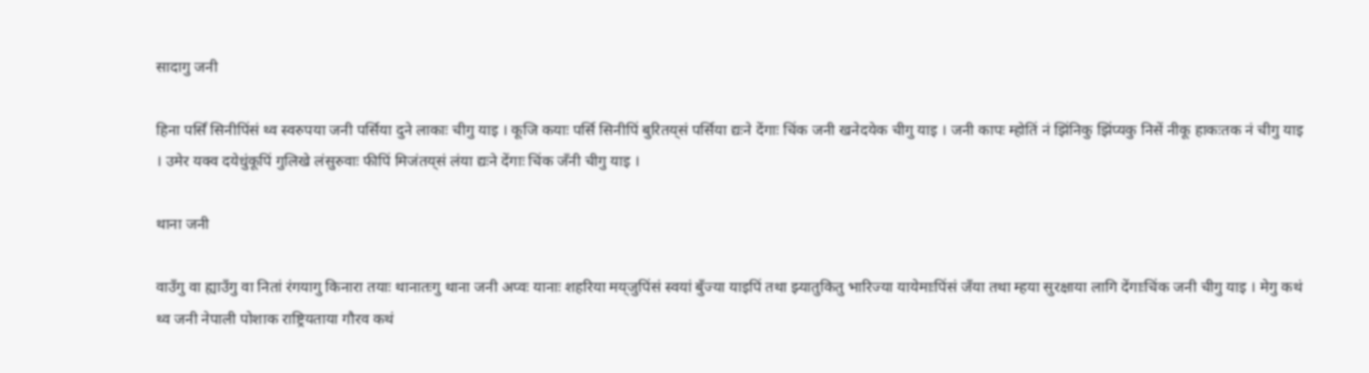सादागु जनी

हिना पर्सिं सिनीपिंसं थ्व स्वरुपया जनी पर्सिया दुने लाकाः चीगु याइ । कूजि कयाः पर्सि सिनीपिं बुरितय्‌सं पर्सिया द्यःने देंगाः चिंक जनी खनेदयेक चीगु याइ । जनी कापः म्होतिं नं झिंनिकु झिंप्यकु निसें नीकू हाकःतक नं चीगु याइ । उमेर यक्व दयेधुंकूपिं गुलिखे लंसुरुवाः फीपिं मिजंतय्‌सं लंया द्यःने देंगाः चिंक जँनी चीगु याइ ।

थाना जनी

वाउँगु वा ह्याउँगु वा नितां रंगयागु किनारा तयाः थानातःगु थाना जनी अप्वः यानाः शहरिया मय्‌जुपिंसं स्वयां बुँज्या याइपिं तथा झ्यातुकितु भारिज्या यायेमाःपिंसं जँया तथा म्हया सुरक्षाया लागि देंगाःचिंक जनी चीगु याइ । मेगु कथं थ्व जनी नेपाली पोशाक राष्ट्रियताया गौरव कथं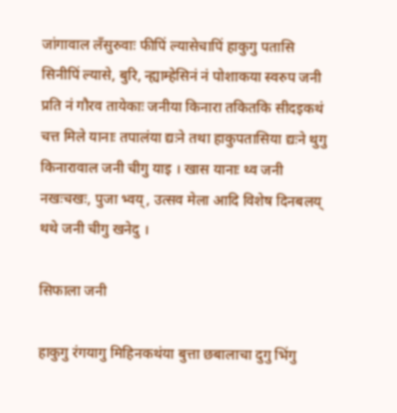जांगावाल लँसुरुवाः फीपिं ल्यासेचापिं हाकुगु पतासि सिनीपिं ल्यासे, बुरि, न्ह्याम्हेसिनं नं पोशाकया स्वरुप जनी प्रति नं गौरव तायेकाः जनीया किनारा तकितकि सीदइकथं चत्त मिले यानाः तपालंया द्यःने तथा हाकुपतासिया द्यःने थुगु किनारावाल जनी चीगु याइ । खास यानाः थ्व जनी नखःचखः, पुजा भ्वय्‌, उत्सव मेला आदि विशेष दिनबलय्‌ थथे जनी चीगु खनेदु ।

सिफाला जनी

हाकुगु रंगयागु मिहिनकथंया बुत्ता छबालाचा दुगु भिंगु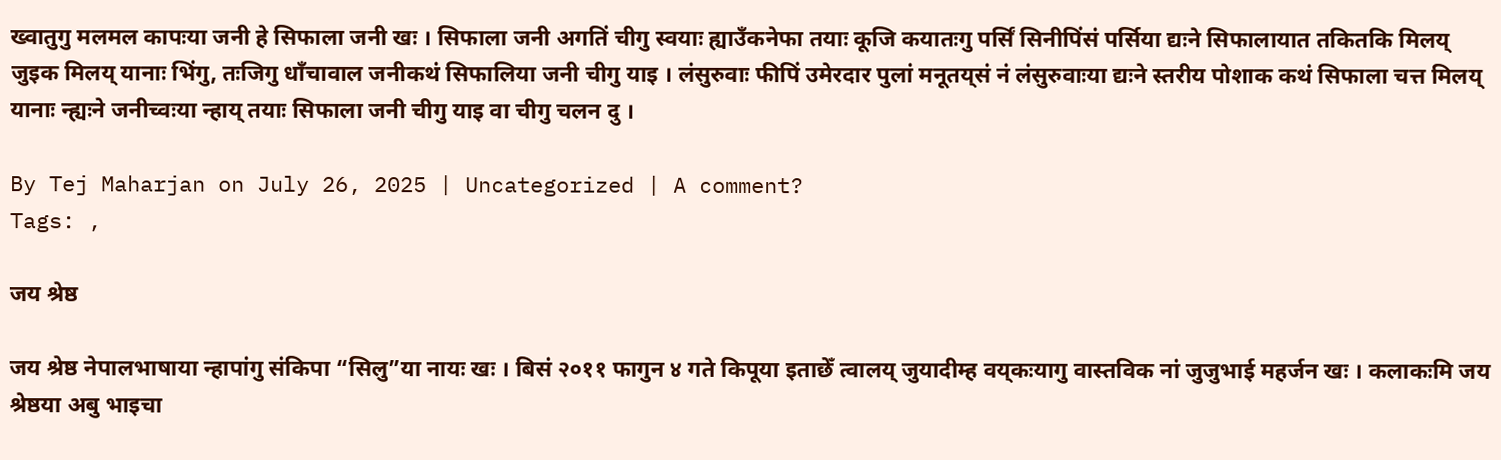ख्वातुगु मलमल कापःया जनी हे सिफाला जनी खः । सिफाला जनी अगतिं चीगु स्वयाः ह्याउँकनेफा तयाः कूजि कयातःगु पर्सिं सिनीपिंसं पर्सिया द्यःने सिफालायात तकितकि मिलय्‌ जुइक मिलय्‌ यानाः भिंगु, तःजिगु धाँचावाल जनीकथं सिफालिया जनी चीगु याइ । लंसुरुवाः फीपिं उमेरदार पुलां मनूतय्‌सं नं लंसुरुवाःया द्यःने स्तरीय पोशाक कथं सिफाला चत्त मिलय्‌ यानाः न्ह्यःने जनीच्वःया न्हाय्‌ तयाः सिफाला जनी चीगु याइ वा चीगु चलन दु ।

By Tej Maharjan on July 26, 2025 | Uncategorized | A comment?
Tags: ,

जय श्रेष्ठ

जय श्रेष्ठ नेपालभाषाया न्हापांगु संकिपा “सिलु”या नायः खः । बिसं २०११ फागुन ४ गते किपूया इताछेँ त्वालय्‌ जुयादीम्ह वय्‌कःयागु वास्तविक नां जुजुभाई महर्जन खः । कलाकःमि जय श्रेष्ठया अबु भाइचा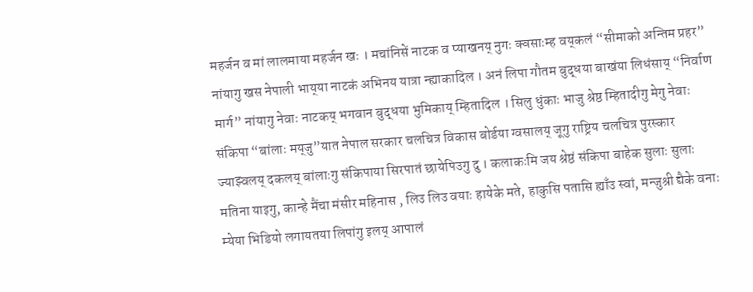महर्जन व मां लालमाया महर्जन खः । मचांनिसें नाटक व प्याखनय्‌ नुगः क्वसाःम्ह वय्‌कलं “सीमाको अन्तिम प्रहर” नांयागु खस नेपाली भाय्‌या नाटकं अभिनय यात्रा न्ह्याकादिल । अनं लिपा गौतम बुद्धया बाखंया लिधंसाय्‌ “निर्वाण मार्ग” नांयागु नेवाः नाटकय्‌ भगवान बुद्धया भुमिकाय्‌ म्हितादिल । सिलु धुंकाः भाजु श्रेष्ठ म्हितादीगु मेगु नेवाः संकिपा “बांलाः मय्‌जु”यात नेपाल सरकार चलचित्र विकास बोर्डया ग्वसालय्‌ जूगु राष्ट्रिय चलचित्र पुरस्कार ज्याझ्वलय्‌ दकलय्‌ बांलाःगु संकिपाया सिरपातं छायेपिउगु दु । कलाकःमि जय श्रेष्ठं संकिपा बाहेक सुलाः सुलाः मतिना याइगु, कान्हे मैंचा मंसीर महिनास , लिउ लिउ वयाः हायेके मते, हाकुसि पतासि ह्याँउ स्वां, मन्जुश्री द्यैके वनाः म्येया भिडियो लगायतया लिपांगु इलय्‌ आपालं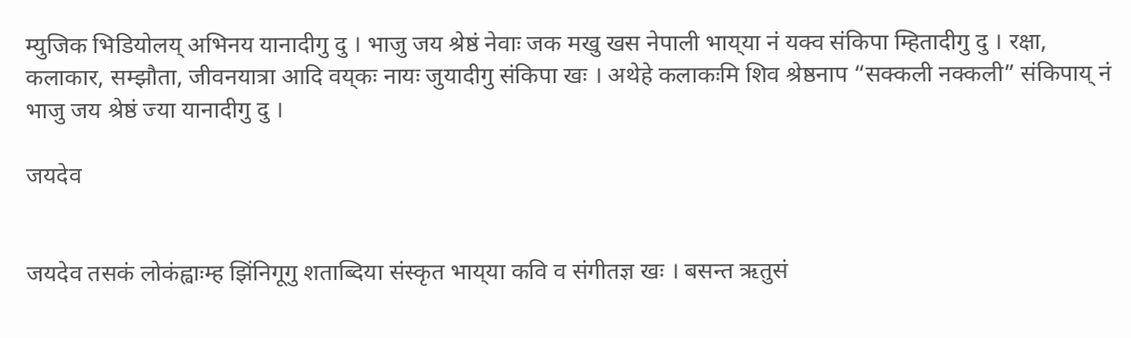म्युजिक भिडियोलय्‌ अभिनय यानादीगु दु । भाजु जय श्रेष्ठं नेवाः जक मखु खस नेपाली भाय्‌या नं यक्व संकिपा म्हितादीगु दु । रक्षा, कलाकार, सम्झौता, जीवनयात्रा आदि वय्‌कः नायः जुयादीगु संकिपा खः । अथेहे कलाकःमि शिव श्रेष्ठनाप “सक्कली नक्कली” संकिपाय्‌ नं भाजु जय श्रेष्ठं ज्या यानादीगु दु ।

जयदेव


जयदेव तसकं लोकंह्वाःम्ह झिंनिगूगु शताब्दिया संस्कृत भाय्‌या कवि व संगीतज्ञ खः । बसन्त ऋतुसं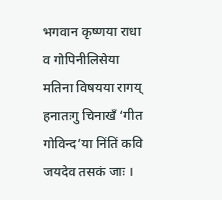भगवान कृष्णया राधा व गोपिनीलिसेया मतिना विषयया रागय्‌ हनातःगु चिनाखँ ‘गीत गोविन्द’या निंतिं कवि जयदेव तसकं जाः ।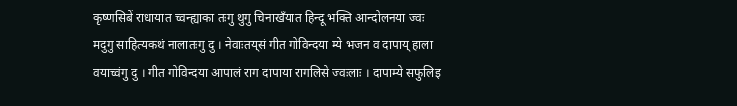कृष्णसिबें राधायात च्वन्ह्याका तःगु थुगु चिनाखँयात हिन्दू भक्ति आन्दोलनया ज्वः मदुगु साहित्यकथं नालातःगु दु । नेवाःतय्‌सं गीत गोविन्दया म्ये भजन व दापाय्‌ हाला वयाच्वंगु दु । गीत गोविन्दया आपालं राग दापाया रागलिसे ज्वःलाः । दापाम्ये सफुलिइ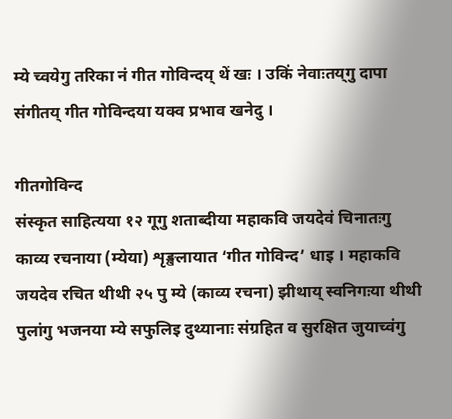म्ये च्वयेगु तरिका नं गीत गोविन्दय्‌ थें खः । उकिं नेवाःतय्‌गु दापा संगीतय्‌ गीत गोविन्दया यक्व प्रभाव खनेदु ।

गीतगोविन्द
संस्कृत साहित्यया १२ गूगु शताब्दीया महाकवि जयदेवं चिनातःगु काव्य रचनाया (म्येया) शृङ्खलायात ‘गीत गोविन्द’ धाइ । महाकवि जयदेव रचित थीथी २५ पु म्ये (काव्य रचना) झीथाय्‌ स्वनिगःया थीथी पुलांगु भजनया म्ये सफुलिइ दुथ्यानाः संग्रहित व सुरक्षित जुयाच्वंगु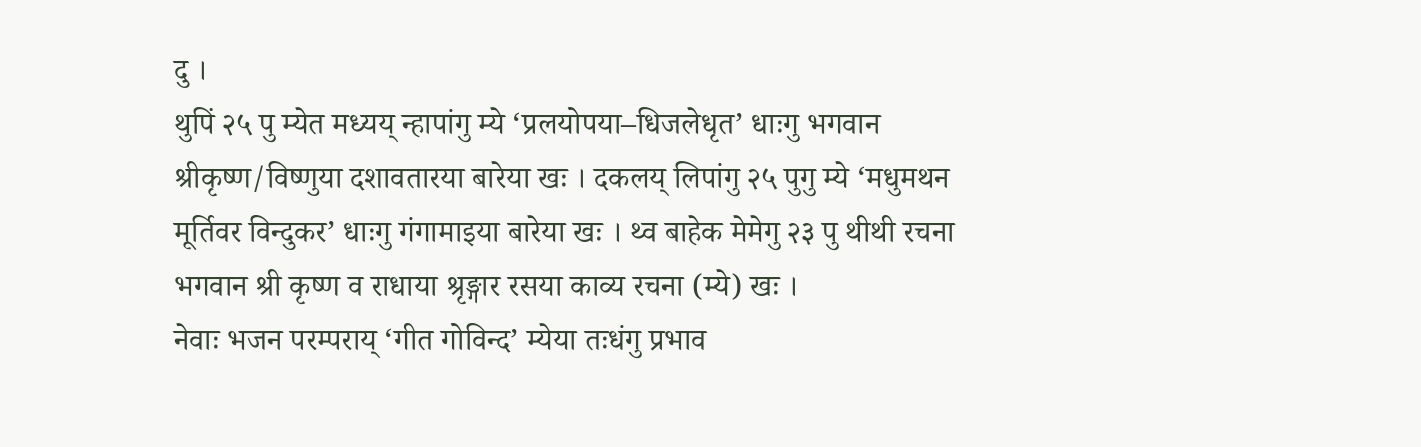दु ।
थुपिं २५ पु म्येत मध्यय्‌ न्हापांगु म्ये ‘प्रलयोपया–धिजलेधृत’ धाःगु भगवान श्रीकृष्ण/विष्णुया दशावतारया बारेया खः । दकलय्‌ लिपांगु २५ पुगु म्ये ‘मधुमथन मूर्तिवर विन्दुकर’ धाःगु गंगामाइया बारेया खः । थ्व बाहेक मेमेगु २३ पु थीथी रचना भगवान श्री कृष्ण व राधाया श्रृङ्गार रसया काव्य रचना (म्ये) खः ।
नेवाः भजन परम्पराय्‌ ‘गीत गोविन्द’ म्येया तःधंगु प्रभाव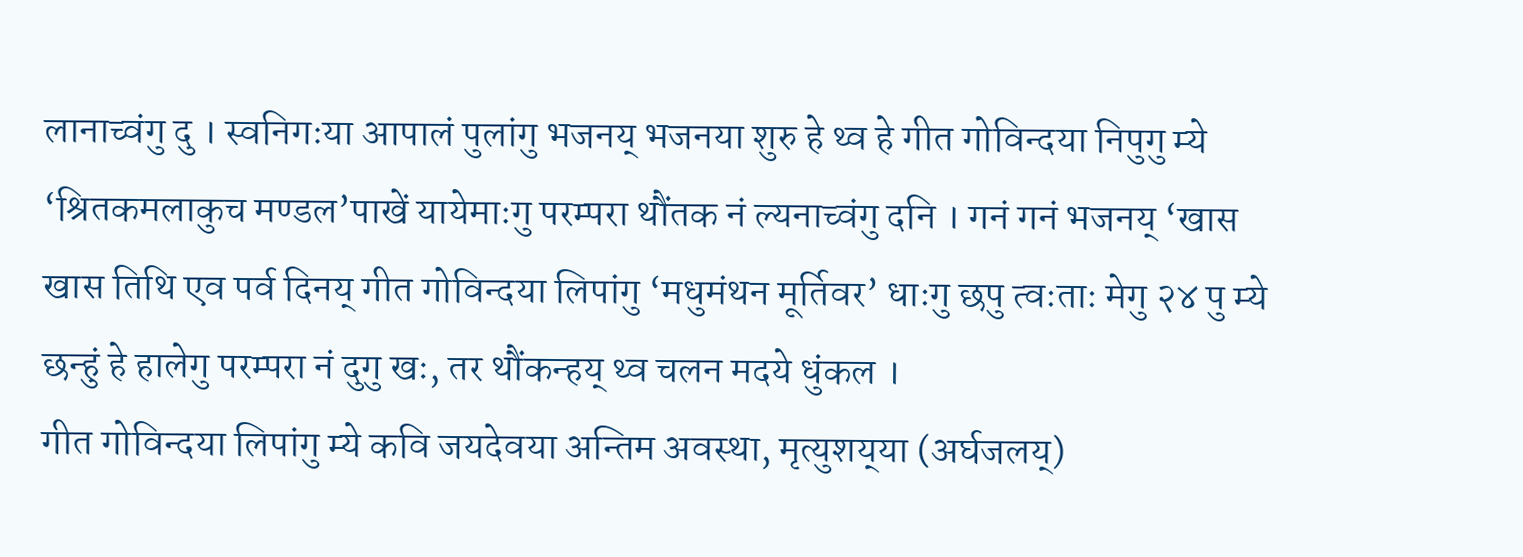लानाच्वंगु दु । स्वनिगःया आपालं पुलांगु भजनय्‌ भजनया शुरु हे थ्व हे गीत गोविन्दया निपुगु म्ये ‘श्रितकमलाकुच मण्डल’पाखें यायेमाःगु परम्परा थौंतक नं ल्यनाच्वंगु दनि । गनं गनं भजनय्‌ ‘खास खास तिथि एव पर्व दिनय्‌ गीत गोविन्दया लिपांगु ‘मधुमंथन मूर्तिवर’ धाःगु छपु त्वःताः मेगु २४ पु म्ये छन्हुं हे हालेगु परम्परा नं दुगु खः, तर थौंकन्हय्‌ थ्व चलन मदये धुंकल ।
गीत गोविन्दया लिपांगु म्ये कवि जयदेवया अन्तिम अवस्था, मृत्युशय्‌या (अर्घजलय्‌)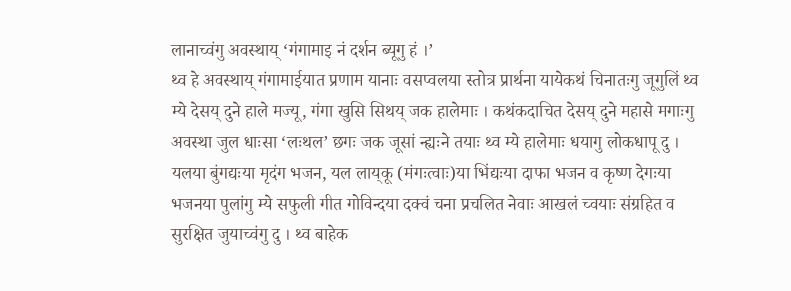लानाच्वंगु अवस्थाय्‌ ‘गंगामाइ नं दर्शन ब्यूगु हं ।’
थ्व हे अवस्थाय्‌ गंगामाईयात प्रणाम यानाः वसप्वलया स्तोत्र प्रार्थना यायेकथं चिनातःगु जूगुलिं थ्व म्ये देसय्‌ दुने हाले मज्यू, गंगा खुसि सिथय्‌ जक हालेमाः । कथंकदाचित देसय्‌ दुने महासे मगाःगु अवस्था जुल धाःसा ‘लःथल’ छगः जक जूसां न्ह्यःने तयाः थ्व म्ये हालेमाः धयागु लोकधापू दु ।
यलया बुंगद्यःया मृदंग भजन, यल लाय्‌कू (मंगःत्वाः)या भिंद्यःया दाफा भजन व कृष्ण देगःया भजनया पुलांगु म्ये सफुली गीत गोविन्दया दक्वं चना प्रचलित नेवाः आखलं च्वयाः संग्रहित व सुरक्षित जुयाच्वंगु दु । थ्व बाहेक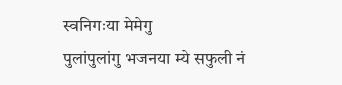स्वनिगःया मेमेगु
पुलांपुलांगु भजनया म्ये सफुली नं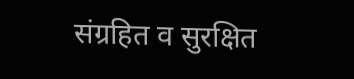संग्रहित व सुरक्षित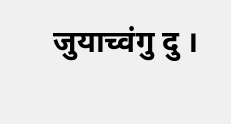जुयाच्वंगु दु ।